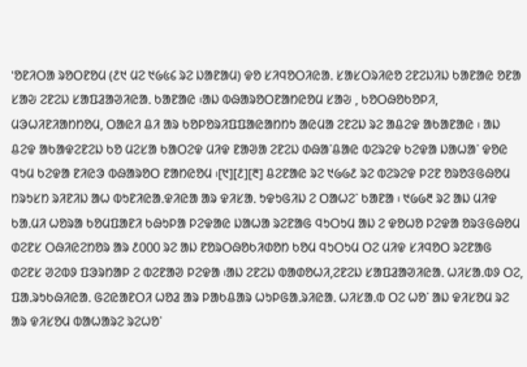'ᱚᱱᱤᱛᱟ ᱨᱚᱛᱱᱚᱢ (᱒᱑ ᱢᱮ ᱑᱙᱕᱔ ᱨᱮ ᱡᱟᱱᱟᱢ) ᱫᱚ ᱥᱤᱧᱚᱛᱤᱭᱟᱹ ᱥᱟᱥᱛᱨᱤᱭᱚ ᱮᱱᱮᱡᱤᱡ ᱠᱟᱱᱟᱭ ᱚᱱᱟ ᱥᱟᱶ ᱮᱱᱮᱡ ᱥᱟᱯᱲᱟᱣᱤᱭᱟᱹ ᱠᱟᱱᱟᱭ ᱾ᱟᱡ ᱵᱷᱟᱨᱚᱛᱱᱟᱴᱭᱚᱢ ᱥᱟᱶ , ᱠᱚᱛᱷᱚᱠᱚᱞᱤ, ᱢᱳᱦᱤᱱᱤᱟᱴᱴᱚᱢ, ᱛᱟᱭᱤ ᱪᱤ ᱟᱨ ᱠᱚᱞᱚᱨᱤᱯᱯᱟᱭᱟᱴᱴᱩ ᱟᱭᱢᱟ ᱮᱱᱮᱡ ᱨᱮ ᱟᱪᱮᱫ ᱟᱠᱟᱱᱟᱭ ᱾ ᱟᱡ ᱪᱮᱫ ᱟᱠᱟᱫᱮᱱᱮᱡ ᱠᱚ ᱢᱮᱥᱟ ᱠᱟᱛᱮᱫ ᱢᱤᱫ ᱱᱟᱣᱟ ᱮᱱᱮᱡ ᱰᱷᱟᱸᱪᱟᱭ ᱵᱮᱨᱮᱫ ᱠᱮᱫᱟ ᱡᱟᱦᱟᱸ ᱫᱚᱭ ᱧᱩᱢ ᱠᱮᱫᱟ ᱱᱤᱭᱳ ᱵᱷᱟᱨᱚᱛ ᱱᱟᱴᱭᱚᱢ ᱾[᱑][᱒][᱓] ᱪᱮᱱᱟᱭ ᱨᱮ ᱑᱙᱙᱒ ᱨᱮ ᱵᱮᱨᱮᱫ ᱞᱮᱱ ᱚᱨᱚᱝᱜᱷᱚᱢ ᱴᱨᱩᱥᱴ ᱨᱤᱱᱤᱡ ᱟᱦ ᱵᱩᱱᱤᱭᱟᱹᱫᱤᱭᱟ ᱟᱨ ᱫᱤᱥᱟᱹ ᱩᱫᱩᱜᱤᱡ ᱮ ᱛᱟᱦᱮᱸ ᱠᱟᱱᱟ ᱾ ᱑᱙᱙᱓ ᱨᱮ ᱟᱡ ᱢᱤᱫ ᱠᱟᱹᱢᱤ ᱦᱚᱨᱟ ᱠᱚᱢᱯᱟᱱᱤ ᱠᱷᱩᱞᱟ ᱞᱮᱫᱟᱭ ᱡᱟᱦᱟ ᱨᱮᱱᱟᱜ ᱧᱩᱛᱩᱢ ᱟᱡ ᱮ ᱫᱚᱦᱚ ᱞᱮᱫᱟ ᱚᱨᱝᱜᱷᱚᱢ ᱰᱮᱱᱥ ᱛᱷᱤᱭᱮᱴᱚᱨ ᱟᱨ ᱒᱐᱐᱐ ᱨᱮ ᱟᱡ ᱱᱚᱨᱛᱷᱚᱠᱤᱰᱚᱴ ᱠᱚᱢ ᱧᱩᱛᱩᱢ ᱛᱮ ᱢᱤᱫ ᱥᱤᱧᱚᱛ ᱨᱮᱱᱟᱜ ᱰᱮᱱᱥ ᱣᱮᱵᱽ ᱯᱳᱨᱴᱟᱞ ᱮ ᱵᱮᱱᱟᱣ ᱞᱮᱫᱟ ᱾ᱟᱡ ᱮᱱᱮᱡ ᱵᱟᱰᱚᱦᱤ,ᱮᱱᱮᱡ ᱥᱟᱯᱲᱟᱣᱤᱭᱟᱹ ᱦᱤᱥᱟᱹᱵᱽ ᱛᱮ, ᱯᱟᱹᱨᱩᱠᱷᱤᱭᱟᱹ ᱜᱮᱭᱟᱱᱛᱤ ᱦᱚᱲ ᱟᱨ ᱞᱟᱠᱪᱟᱨ ᱦᱩᱞᱜᱟᱹᱨᱤᱭᱟᱹ ᱦᱤᱥᱟᱹᱵ ᱛᱮ ᱦᱚᱸ ᱟᱡ ᱫᱤᱥᱚᱢ ᱨᱮ ᱟᱨ ᱫᱤᱥᱚᱢ ᱵᱟᱦᱟᱨᱮ ᱨᱮᱦᱚᱸ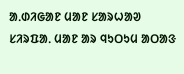ᱟᱹᱰᱤᱜᱟᱱ ᱢᱟᱱ ᱥᱟᱨᱦᱟᱣ ᱥᱤᱨᱯᱟᱹ ᱢᱟᱱ ᱟᱨ ᱧᱩᱛᱩᱢ ᱟᱛᱟᱝ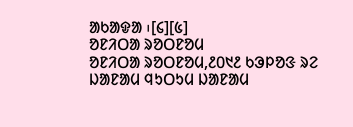ᱟᱠᱟᱫᱟ ᱾[᱔][᱕]
ᱚᱱᱤᱛᱟ ᱨᱚᱛᱱᱚᱢ
ᱚᱱᱤᱛᱟ ᱨᱚᱛᱱᱚᱢ,᱒᱐᱑᱒ ᱠᱳᱞᱚᱝ ᱨᱮ
ᱡᱟᱱᱟᱢ ᱧᱩᱛᱩᱢ ᱡᱟᱱᱟᱢ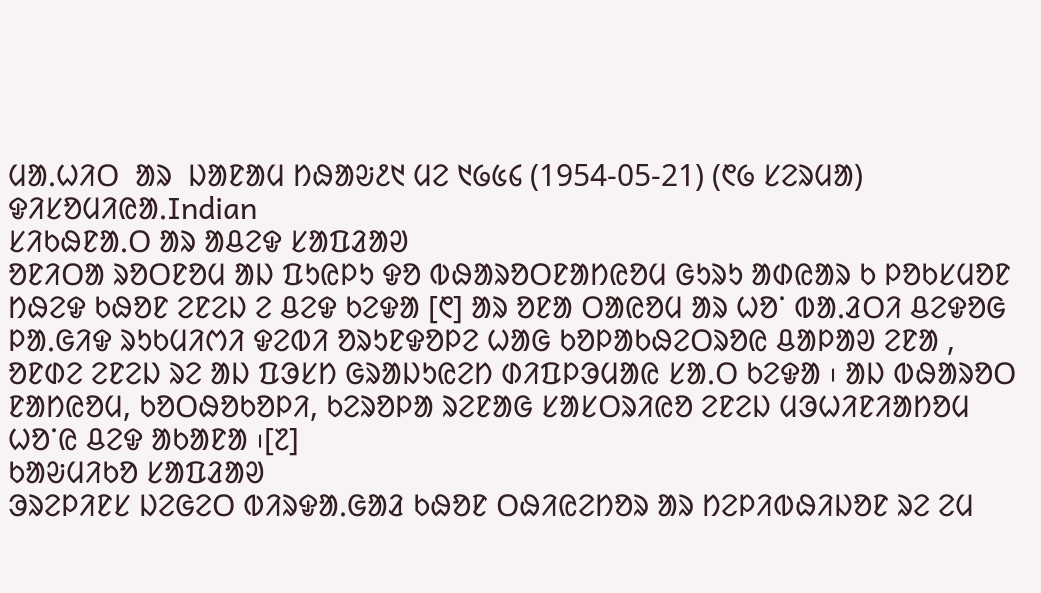ᱢᱟᱹᱦᱤᱛ  ᱟᱨ  ᱡᱟᱱᱟᱢ ᱴᱷᱟᱶ᱒᱑ ᱢᱮ ᱑᱙᱕᱔ (1954-05-21) (᱖᱙ ᱥᱮᱨᱢᱟ)
ᱫᱤᱥᱚᱢᱤᱭᱟᱹIndian
ᱥᱤᱠᱷᱱᱟᱹᱛ ᱟᱨ ᱟᱪᱮᱫ ᱥᱟᱯᱲᱟᱣ
ᱚᱱᱤᱛᱟ ᱨᱚᱛᱱᱚᱢ ᱟᱡ ᱯᱩᱭᱞᱩ ᱫᱚ ᱵᱷᱟᱨᱚᱛᱱᱟᱴᱭᱚᱢ ᱜᱩᱨᱩ ᱟᱰᱭᱟᱨ ᱠ ᱞᱚᱠᱥᱢᱚᱱ ᱴᱷᱮᱫ ᱠᱷᱚᱱ ᱮᱱᱮᱡ ᱮ ᱪᱮᱫ ᱠᱮᱫᱟ [᱖] ᱟᱨ ᱚᱱᱟ ᱛᱟᱭᱚᱢ ᱟᱨ ᱦᱚᱸ ᱵᱟᱹᱲᱛᱤ ᱪᱮᱫᱚᱜ ᱞᱟᱹᱜᱤᱫ ᱨᱩᱠᱢᱤᱬᱤ ᱫᱮᱵᱤ ᱚᱨᱩᱱᱫᱚᱞᱮ ᱦᱟᱜ ᱠᱚᱞᱟᱠᱷᱮᱛᱨᱚᱭ ᱪᱟᱞᱟᱣ ᱮᱱᱟ , ᱚᱱᱰᱮ ᱮᱱᱮᱡ ᱨᱮ ᱟᱡ ᱯᱳᱥᱴ ᱜᱨᱟᱡᱩᱭᱮᱴ ᱰᱤᱯᱞᱳᱢᱟᱭ ᱥᱟᱹᱛ ᱠᱮᱫᱟ ᱾ ᱟᱡ ᱵᱷᱟᱨᱚᱛ ᱱᱟᱴᱭᱚᱢ, ᱠᱚᱛᱷᱚᱠᱚᱞᱤ, ᱠᱮᱨᱚᱞᱟ ᱨᱮᱱᱟᱜ ᱥᱟᱥᱛᱨᱤᱭᱚ ᱮᱱᱮᱡ ᱢᱳᱦᱤᱱᱤᱟᱴᱚᱢ ᱦᱚᱸᱭ ᱪᱮᱫ ᱟᱠᱟᱱᱟ ᱾[᱗]
ᱠᱟᱶᱢᱤᱠᱚ ᱥᱟᱯᱲᱟᱣ
ᱳᱨᱮᱞᱤᱱᱥ ᱡᱮᱜᱮᱛ ᱵᱤᱨᱫᱟᱹᱜᱟᱲ ᱠᱷᱚᱱ ᱛᱷᱤᱭᱮᱴᱚᱨ ᱟᱨ ᱴᱮᱞᱤᱵᱷᱤᱡᱚᱱ ᱨᱮ ᱮᱢ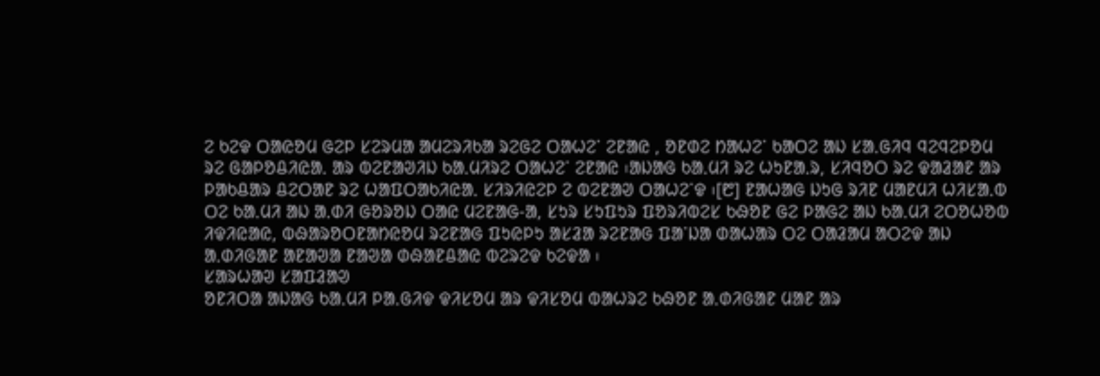ᱮ ᱠᱮᱫ ᱛᱟᱭᱚᱢ ᱜᱮᱞ ᱥᱮᱨᱢᱟ ᱟᱢᱮᱨᱤᱠᱟ ᱨᱮᱜᱮ ᱛᱟᱦᱮᱸ ᱮᱱᱟᱭ , ᱚᱱᱰᱮ ᱴᱟᱦᱮᱸ ᱠᱟᱛᱮ ᱟᱡ ᱥᱟᱹᱜᱤᱧ ᱧᱮᱧᱮᱞᱚᱢ ᱨᱮ ᱜᱟᱞᱚᱪᱤᱭᱟᱹ ᱟᱨ ᱵᱮᱱᱟᱣᱤᱡ ᱠᱟᱹᱢᱤᱨᱮ ᱛᱟᱦᱮᱸ ᱮᱱᱟᱭ ᱾ᱟᱡᱟᱜ ᱠᱟᱹᱢᱤ ᱨᱮ ᱦᱩᱱᱟᱹᱨ, ᱥᱤᱧᱚᱛ ᱨᱮ ᱫᱟᱲᱟᱱ ᱟᱨ ᱞᱟᱠᱪᱟᱨ ᱪᱮᱛᱟᱱ ᱨᱮ ᱦᱟᱯᱛᱟᱠᱤᱭᱟᱹ ᱥᱤᱨᱤᱭᱮᱞ ᱮ ᱵᱮᱱᱟᱣ ᱛᱟᱦᱮᱸᱫ ᱾[᱘] ᱱᱟᱦᱟᱜ ᱡᱩᱜ ᱨᱤᱱ ᱢᱟᱱᱢᱤ ᱦᱤᱥᱟᱹᱵ ᱛᱮ ᱠᱟᱹᱢᱤ ᱟᱡ ᱟᱹᱰᱤ ᱜᱚᱨᱚᱡ ᱛᱟᱭ ᱢᱮᱱᱟᱜ-ᱟ, ᱥᱩᱨ ᱥᱩᱯᱩᱨ ᱯᱚᱨᱤᱵᱮᱥ ᱠᱷᱚᱱ ᱜᱮ ᱞᱟᱜᱮ ᱟᱡ ᱠᱟᱹᱢᱤ ᱮᱛᱚᱦᱚᱵ ᱤᱫᱤᱭᱟᱭ, ᱵᱷᱟᱨᱚᱛᱱᱟᱴᱭᱚᱢ ᱨᱮᱱᱟᱜ ᱯᱩᱭᱞᱩ ᱟᱥᱲᱟ ᱨᱮᱱᱟᱜ ᱯᱟᱸᱡᱟ ᱰᱟᱦᱟᱨ ᱛᱮ ᱛᱟᱲᱟᱢ ᱟᱛᱮᱫ ᱟᱡ ᱟᱹᱰᱤᱜᱟᱱ ᱟᱱᱟᱣᱟ ᱱᱟᱣᱟ ᱰᱷᱟᱱᱪᱟᱭ ᱵᱮᱨᱮᱫ ᱠᱮᱫᱟ ᱾
ᱥᱟᱨᱦᱟᱣ ᱥᱟᱯᱲᱟᱣ
ᱚᱱᱤᱛᱟ ᱟᱡᱟᱜ ᱠᱟᱹᱢᱤ ᱞᱟᱹᱜᱤᱫ ᱫᱤᱥᱚᱢ ᱟᱨ ᱫᱤᱥᱚᱢ ᱵᱟᱦᱨᱮ ᱠᱷᱚᱱ ᱟᱹᱰᱤᱜᱟᱱ ᱢᱟᱱ ᱟᱨ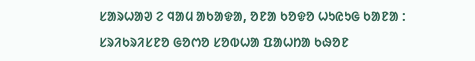ᱥᱟᱨᱦᱟᱣ ᱮ ᱧᱟᱢ ᱟᱠᱟᱫᱟ, ᱚᱱᱟ ᱠᱚᱫᱚ ᱦᱩᱭᱩᱜ ᱠᱟᱱᱟ :
ᱥᱨᱤᱠᱨᱤᱥᱱᱚ ᱜᱚᱬᱚ ᱥᱚᱵᱦᱟ ᱯᱟᱦᱴᱟ ᱠᱷᱚᱱ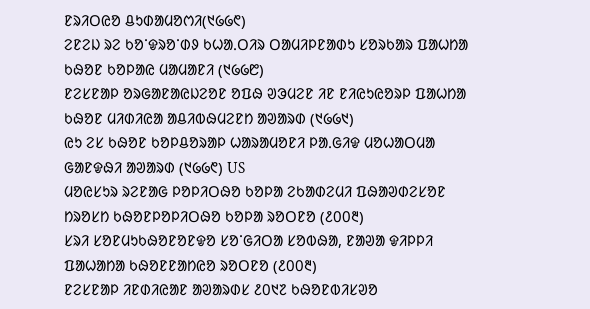ᱱᱨᱤᱛᱭᱚ ᱪᱩᱰᱟᱢᱚᱬᱤ(᱑᱙᱙᱖)
ᱮᱱᱮᱡ ᱨᱮ ᱠᱚᱸᱫᱨᱚᱸᱰᱽ ᱠᱦᱟᱹᱛᱤᱨ ᱛᱟᱢᱤᱞᱱᱟᱰᱩ ᱥᱚᱨᱠᱟᱨ ᱯᱟᱦᱴᱟ ᱠᱷᱚᱱ ᱠᱚᱞᱟᱭ ᱢᱟᱢᱟᱱᱤ (᱑᱙᱙᱘)
ᱱᱮᱥᱱᱟᱞ ᱚᱨᱜᱟᱱᱟᱭᱡᱮᱚᱱ ᱚᱯᱷ ᱣᱳᱢᱮᱱ ᱤᱱ ᱱᱤᱭᱩᱭᱚᱨᱞ ᱯᱟᱦᱴᱟ ᱠᱷᱚᱱ ᱢᱤᱰᱤᱭᱟ ᱟᱪᱤᱵᱷᱢᱮᱱᱴ ᱟᱣᱟᱨᱰ (᱑᱙᱙᱑)
ᱭᱩ ᱮᱥ ᱠᱷᱚᱱ ᱠᱚᱞᱪᱚᱨᱟᱞ ᱦᱟᱨᱟᱢᱚᱱᱤ ᱞᱟᱹᱜᱤᱫ ᱢᱚᱦᱟᱛᱢᱟ ᱜᱟᱱᱫᱷᱤ ᱟᱣᱟᱨᱰ (᱑᱙᱙᱖) US
ᱢᱚᱭᱥᱩᱨ ᱨᱮᱱᱟᱜ ᱞᱚᱞᱤᱛᱷᱚ ᱠᱚᱞᱟ ᱮᱠᱟᱰᱮᱢᱤ ᱯᱷᱟᱣᱰᱮᱥᱚᱱ ᱴᱨᱚᱥᱴ ᱠᱷᱚᱱᱞᱚᱞᱤᱛᱷᱚ ᱠᱚᱞᱟ ᱨᱚᱛᱱᱚ (᱒᱐᱐᱓)
ᱥᱨᱤ ᱥᱚᱱᱢᱩᱠᱷᱚᱱᱚᱱᱫᱚ ᱥᱚᱸᱜᱤᱛᱟ ᱥᱚᱵᱷᱟ, ᱱᱟᱣᱟ ᱫᱤᱞᱞᱤ ᱯᱟᱦᱟᱴᱟ ᱠᱷᱚᱱᱱᱟᱴᱭᱚ ᱨᱚᱛᱱᱚ (᱒᱐᱐᱓)
ᱱᱮᱥᱱᱟᱞ ᱤᱱᱰᱤᱭᱟᱱ ᱟᱣᱟᱨᱰᱥ ᱒᱐᱑᱗ ᱠᱷᱚᱱᱵᱤᱥᱣᱚ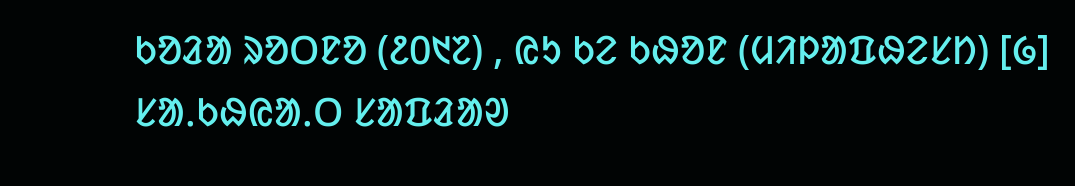ᱠᱚᱲᱟ ᱨᱚᱛᱱᱚ (᱒᱐᱑᱗) , ᱭᱩ ᱠᱮ ᱠᱷᱚᱱ (ᱢᱤᱞᱟᱯᱷᱮᱥᱴ) [᱙]
ᱥᱟᱹᱠᱷᱭᱟᱹᱛ ᱥᱟᱯᱲᱟᱣ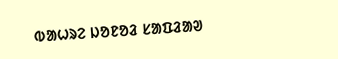ᱵᱟᱦᱨᱮ ᱡᱚᱱᱚᱲ ᱥᱟᱯᱲᱟᱣ